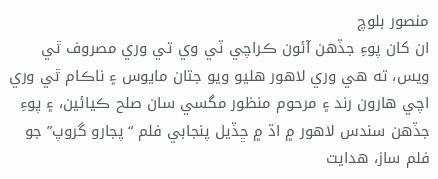منصور بلوچ
ان کان پوءِ جڏهن آئون ڪراچي ٽي وي تي وري مصروف ٿي ويس، ته هي وري لاهور هليو ويو جتان مايوس ۽ ناڪام ٿي وري اچي هارون رند ۽ مرحوم منظور مگسي سان صلح ڪيائين، ۽ پوءِ جڏهن سندس لاهور ۾ اڌ ۾ ڇڏيل پنجابي فلم “پجارو گروپ” جو فلم ساز، هدايت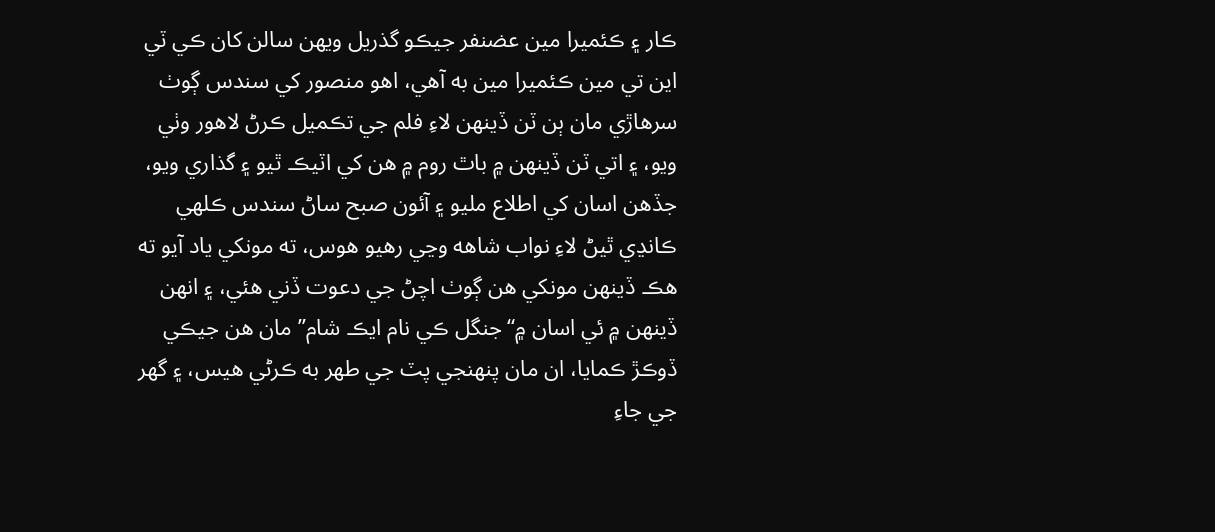ڪار ۽ ڪئميرا مين عضنفر جيڪو گذريل ويهن سالن کان ڪي ٽي اين تي مين ڪئميرا مين به آهي، اهو منصور کي سندس ڳوٺ سرهاڙي مان ٻن ٽن ڏينهن لاءِ فلم جي تڪميل ڪرڻ لاهور وٺي ويو، ۽ اتي ٽن ڏينهن ۾ باٿ روم ۾ هن کي اٽيڪ ٿيو ۽ گذاري ويو، جڏهن اسان کي اطلاع مليو ۽ آئون صبح ساڻ سندس ڪلهي ڪانڍي ٿيڻ لاءِ نواب شاهه وڃي رهيو هوس، ته مونکي ياد آيو ته هڪ ڏينهن مونکي هن ڳوٺ اچڻ جي دعوت ڏني هئي، ۽ انهن ڏينهن ۾ ئي اسان ۾“جنگل ڪي نام ايڪ شام” مان هن جيڪي ڏوڪڙ ڪمايا، ان مان پنهنجي پٽ جي طهر به ڪرڻي هيس، ۽ گهر جي جاءِ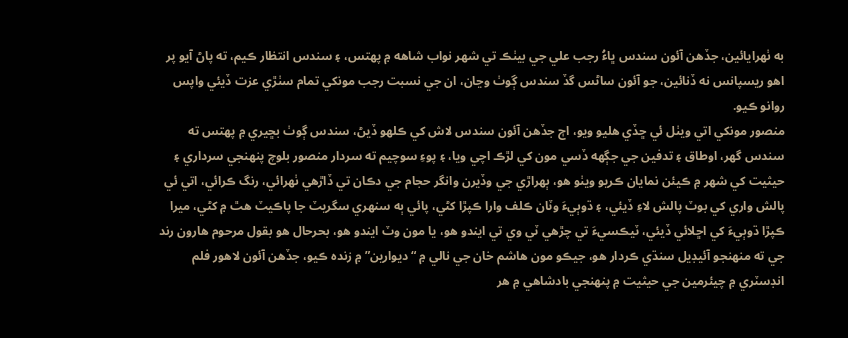به ٺهرايائين، جڏهن آئون سندس ڀاءُ رجب علي جي بيٺڪ تي شهر نواب شاهه ۾ پهتس، ۽ سندس انتظار ڪيم، ته پاڻ آيو پر اهو ريسپانس نه ڏنائين، جو آئون ساڻس گڏ سندس ڳوٺ وڃان، ان جي نسبت رجب مونکي تمام سٺڙي عزت ڏيئي واپس روانو ڪيو.
منصور مونکي اتي ويٺل ئي ڇڏي هليو ويو، اڄ جڏهن آئون سندس لاش کي ڪلهو ڏيڻ، سندس ڳوٺ بڇيري ۾ پهتس ته سندس گهر، اوطاق ۽ تدفين جي جڳهه ڏسي مون کي لڙڪ اچي ويا، ۽ پوءِ سوچيم ته سردار منصور بلوچ پنهنجي سرداري ۽ حيثيت کي شهر ۾ ڪيئن نمايان ڪريو ويٺو هو، ٻهراڙي جي وڏيرن وانگر حجام جي دڪان تي ڏاڙهي ٺهرائي، رنگ ڪرائي، اتي ئي پالش واري کي بوٽ پالش لاءِ ڏيئي، ۽ ڌوٻيءَ وٽان ڪلف وارا ڪپڙا کڻي، پائي ٻه سنهري سگريٽ جا پاڪيٽ هٿ ۾ کڻي، ميرا ڪپڙا ڌوٻيءَ کي اڇلائي ڏيئي، ٽيڪسيءَ تي چڙهي ٽي وي تي ايندو هو، يا مون وٽ ايندو هو، بحرحال هو بقول مرحوم هارون رند جي ته منهنجو آئيڊيل سنڌي ڪردار هو، جيڪو مون هاشم خان جي نالي ۾ “ديوارين” ۾ زنده ڪيو، جڏهن آئون لاهور فلم انڊسٽري ۾ چيئرمين جي حيثيت ۾ پنهنجي بادشاهي ۾ هر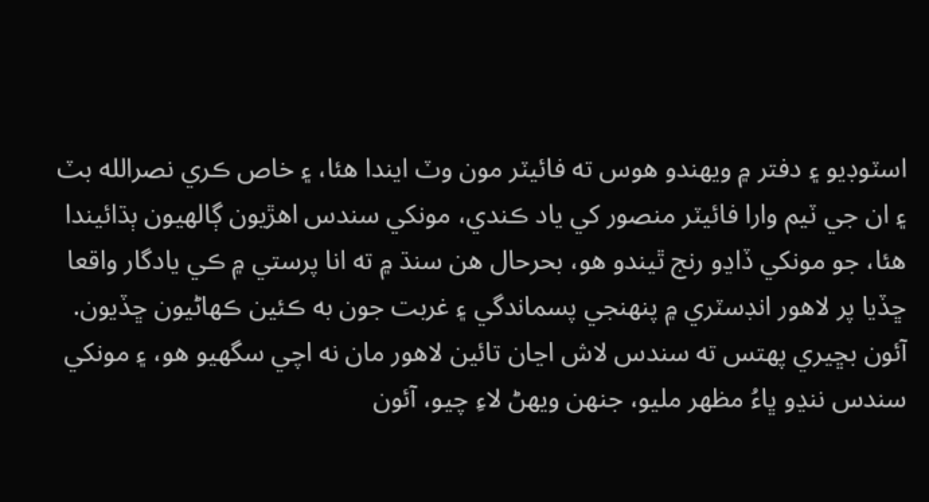اسٽوڊيو ۽ دفتر ۾ ويهندو هوس ته فائيٽر مون وٽ ايندا هئا، ۽ خاص ڪري نصرالله بٽ ۽ ان جي ٽيم وارا فائيٽر منصور کي ياد ڪندي، مونکي سندس اهڙيون ڳالهيون ٻڌائيندا هئا، جو مونکي ڏاڍو رنج ٿيندو هو، بحرحال هن سنڌ ۾ ته انا پرستي ۾ ڪي يادگار واقعا ڇڏيا پر لاهور انڊسٽري ۾ پنهنجي پسماندگي ۽ غربت جون به ڪئين ڪهاڻيون ڇڏيون.
آئون بڇيري پهتس ته سندس لاش اڃان تائين لاهور مان نه اچي سگهيو هو، ۽ مونکي سندس ننڍو ڀاءُ مظهر مليو، جنهن ويهڻ لاءِ چيو، آئون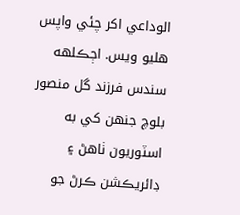الوداعي اکر چئي واپس هليو ويس. اڄڪلهه سندس فرزند گل منصور بلوچ جنهن کي به اسٽوريون ٺاهڻ ۽ ڊائريڪشن ڪرڻ جو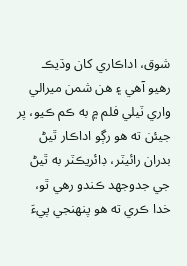شوق، اداڪاري کان وڌيڪ رهيو آهي ۽ هن شمن ميرالي واري ٽيلي فلم ۾ به ڪم ڪيو، پر جيئن ته هو رڳو اداڪار ٿيڻ بدران رائيٽر، ڊائريڪٽر به ٿيڻ جي جدوجهد ڪندو رهي ٿو، خدا ڪري ته هو پنهنجي پيءَ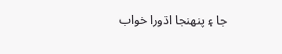جا ۽ پنهنجا اڌورا خواب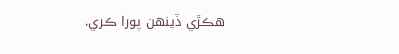هڪڙي ڏينهن پورا ڪري.